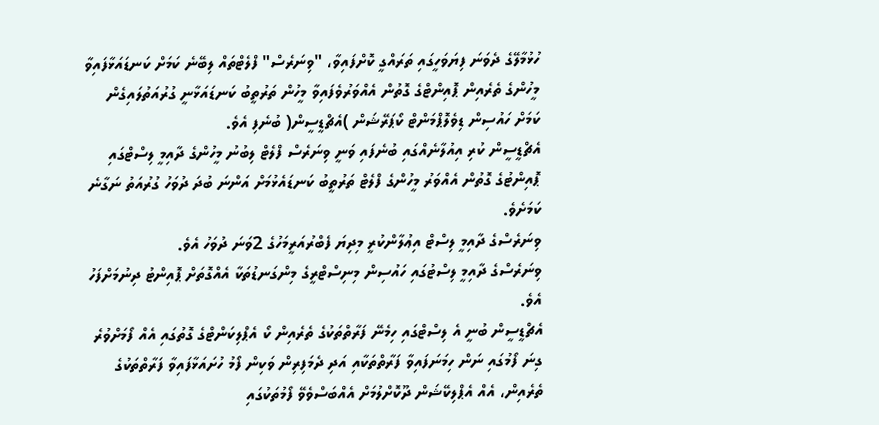ހުޅުމާލޭގެ ދެވަނަ ފިޔަވަހީގައި ތަރައްގީ ކޮށްފައިވާ، "ވިނަރެސް" ފްލެޓްތައް ލިބޭނެ ކަމަށް ކަނޑައަޅާފައިވާ މީހުންގެ ތެރެއިން ޕޮއިންޓްގެ ގޮތުން އެއްވަރުވެފައިވާ މީހުން ތަރުތީބު ކަނޑައަޅާނީ ގުރުއަތުލައިގެން ކަމަށް ހައުސިން ޑިވެލޮޕްމަންޓް ކޯޕަރޭޝަން )އެޗްޑީސީން( ބުނެފި އެވެ.
އެޗްޑީސީން ކުރި އިއުލާނެއްގައި ބުނެފައި ވަނީ ވިނަރެސް ފްލެޓް ލިބުނު މީހުންގެ ދާއިމީ ލިސްޓްގައި ޕޮއިންޓުގެ ގޮތުން އެއްވަރު މީހުންގެ ފްލެޓް ތަރުތީބު ކަނޑައެޅުމަށް އަންނަ ބުދަ ދުވަހު ގުރުއަތު ނަގާނެ ކަމަށެވެ.
ވިނަރެސްގެ ދާއިމީ ލިސްޓް އިޢުލާންކުރީ މިދިޔަ ފެބްރުއަރީމަހުގެ 2ވަނަ ދުވަހު އެވެ.
ވިނަރެސްގެ ދާއިމީ ލިސްޓުގައި ހައުސިން މިނިސްޓްރީގެ މިންގަނޑުތަކާ އެއްގޮތަށް ޕޮއިންޓު ދިނުމަށްފަހު އެވެ.
އެޗްޑީސީން ބުނީ އެ ލިސްޓްގައި ހިމެނޭ ފަރާތްތަކުގެ ތެރެއިން ކޯ އެޕްލިކަންޓްގެ ގޮތުގައި އެއް ފޯމަށްވުރެ ގިނަ ފޯމުގައި ނަން ހިމަނަފައިވާ ފަރާތްތަކާއި އަދި ދެމަފިރިން ވަކިން ފޯމު ހުށައަޅާފައިވާ ފަރާތްތަކުގެ ތެރެއިން، އެއް އެޕްލިކޭޝަން ދޫކޮށްލުމަށް އެއްބަސްވެވޭ ފޯމުތަކުގައި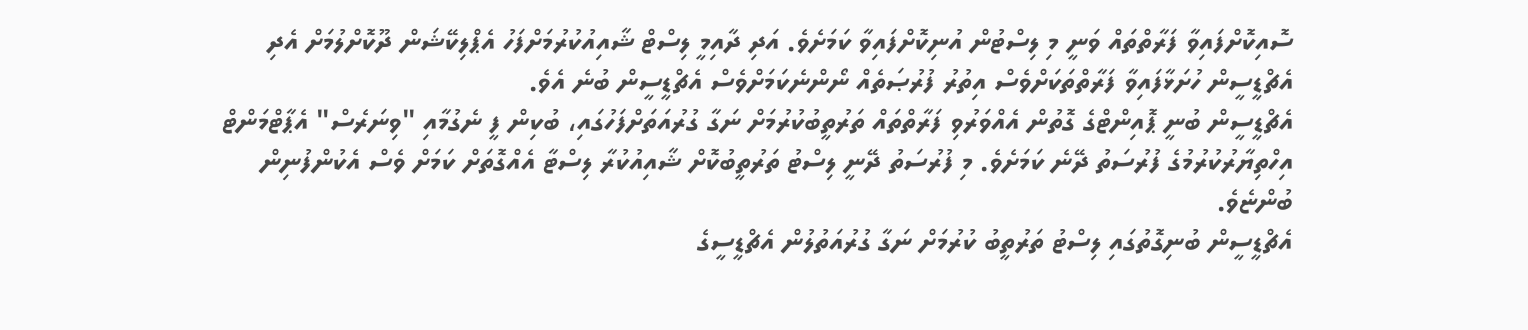ސޮއިކޮށްފައިވާ ފަރާތްތައް ވަނީ މި ލިސްޓުން އުނިކޮށްފައިވާ ކަމަށެވެ. އަދި ދާއިމީ ލިސްޓް ޝާއިއުކުރުމަށްފަހު އެޕްލިކޭޝަން ދޫކޮށްލުމަށް އެދި އެޗްޑީސީން ހުށަޅާފައިވާ ފަރާތްތަކަށްވެސް އިތުރު ފުރުޞަތެއް ނޯންނެކަމަށްވެސް އެޗްޑީސީން ބުނެ އެވެ.
އެޗްޑީސީން ބުނީ ޕޮއިންޓްގެ ގޮތުން އެއްވަރުވި ފަރާތްތައް ތަރުތީބުކުރުމަށް ނަގާ ގުރުއަތަށްފަހުގައި، ބުކިން ފީ ނެގުމާއި "ވިނަރެސް" އެޕާޓްމަންޓް އިހްތިޔާރުކުރުމުގެ ފުރުސަތު ދޭނެ ކަމަށެވެ. މި ފުރުސަތު ދޭނީ ލިސްޓު ތަރުތީބުކޮށް ޝާއިއުކުރާ ލިސްޓާ އެއްގޮތަށް ކަމަށް ވެސް އެކުންފުނިން ބުންޏެވެ.
އެޗްޑީސީން ބުނިގޮތުގައި ލިސްޓު ތަރުތީބު ކުރުމަށް ނަގާ ގުރުއަތުލުން އެޗްޑީސީގެ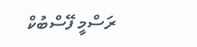ރަސްމީ ފޭސްބުކް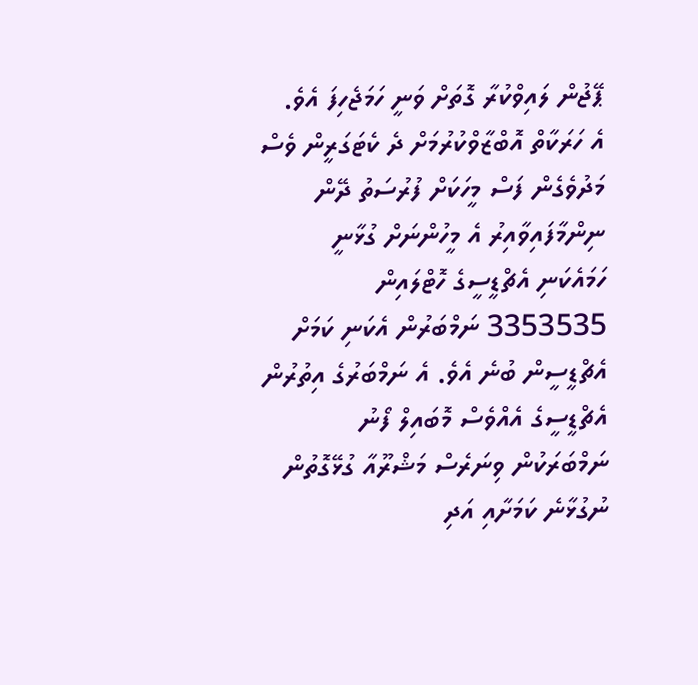ޕޭޖުން ލައިވްކުރާ ގޮތަށް ވަނީ ހަމަޖެހިފަ އެވެ.
އެ ހަރަކާތް އޮބްޒާވްކުރުމަށް ދެ ކެޓަގަރީން ވެސް މަދުވެގެން ފަސް މީހަކަށް ފުރުސަތު ދޭން ނިންމާފައިވާއިރު އެ މީހުންނަށް ގުޅާނީ ހަމައެކަނި އެޗްޑީސީގެ ހޮޓްލައިން 3353535 ނަމްބަރުން އެކަނި ކަމަށް އެޗްޑީސީން ބުނެ އެވެ. އެ ނަމްބަރުގެ އިތުރުން އެޗްޑީސީގެ އެއްވެސް މޮބައިލް ފޯނު ނަމްބަރަކުން ވިނަރެސް މަޝްރޫއާ ގުޅޭގޮތުން ނުގުޅާނެ ކަމަށާއި އަދި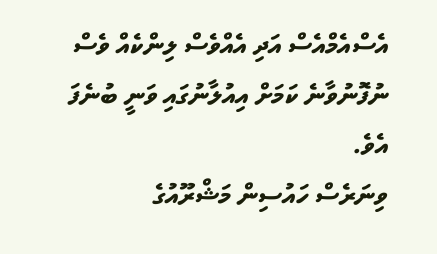އެސްއެމްއެސް އަދި އެއްވެސް ލިންކެއް ވެސް ނުފޮނުވާނެ ކަމަށް އިއުލާނުގައި ވަނީ ބުނެފަ އެވެ.
ވިނަރެސް ހައުސިން މަޝްރޫއުގެ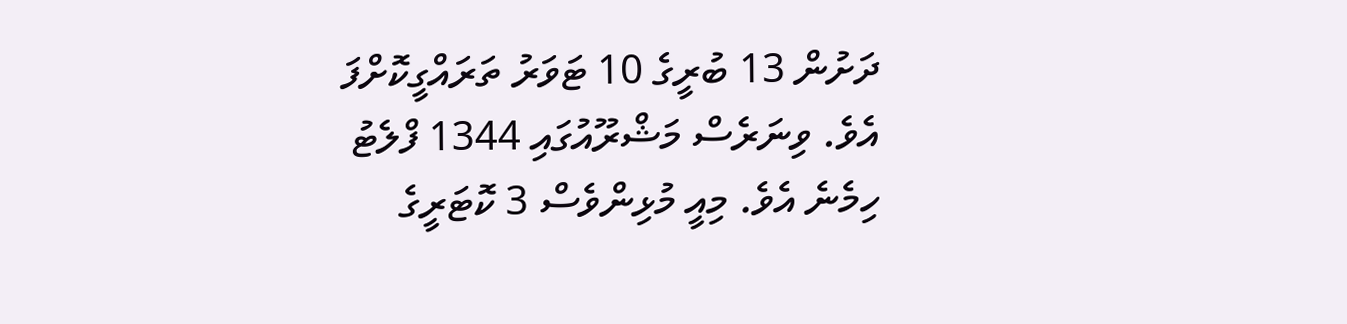ދަށުން 13 ބުރީގެ 10 ޓަވަރު ތަރައްގީކޮށްފަ އެވެ. ވިނަރެސް މަޝްރޫއުގައި 1344 ފްލެޓު ހިމެނެ އެވެ. މިއީ މުޅިންވެސް 3 ކޮޓަރީގެ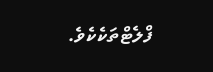ފްލެޓްތަކެކެވެ.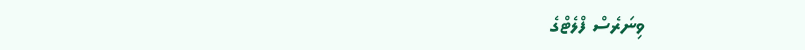ވިނަރެސް ފްލެޓްގެ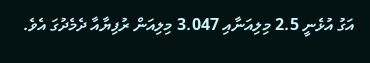އަގު އުޅެނީ 2.5 މިލިއަނާއި 3.047 މިލިއަން ރުފިޔާއާ ދެމެދުގަ އެވެ.